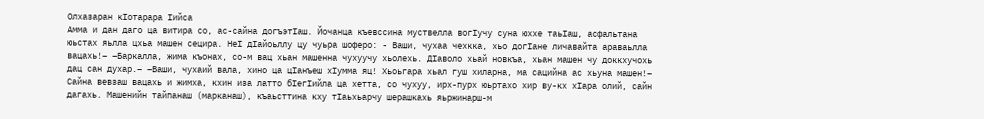Олхазаран кIотарара Iийса
Амма и дан даго ца витира со, ас-сайна догъэтIаш. Йочанца къевссина муствелла вогIучу суна юххе таьIаш, асфальтана юьстах яьлла цхьа машен сецира. НеI дIайоьллу цу чуьра шоферо: - Ваши, чухаа чехкка, хьо догIане личавайта араваьлла вацахь!– –Баркалла, жима къонах, со-м вац хьан машенна чухуучу хьолехь. ДIаволо хьай новкъа, хьан машен чу доккхучохь дац сан духар.– –Ваши, чухаий вала, хино ца цIанъеш хIумма яц! Хьоьгара хьал гуш хиларна, ма сацийна ас хьуна машен!–
Сайна вевзаш вацахь и жимха, кхин иза латто бIегIийла ца хетта, со чухуу, ирх-пурх юьртахо хир ву-кх хIара олий, сайн дагахь. Машенийн тайпанаш (марканаш), къаьсттина кху тIаьхьарчу шерашкахь яьржинарш-м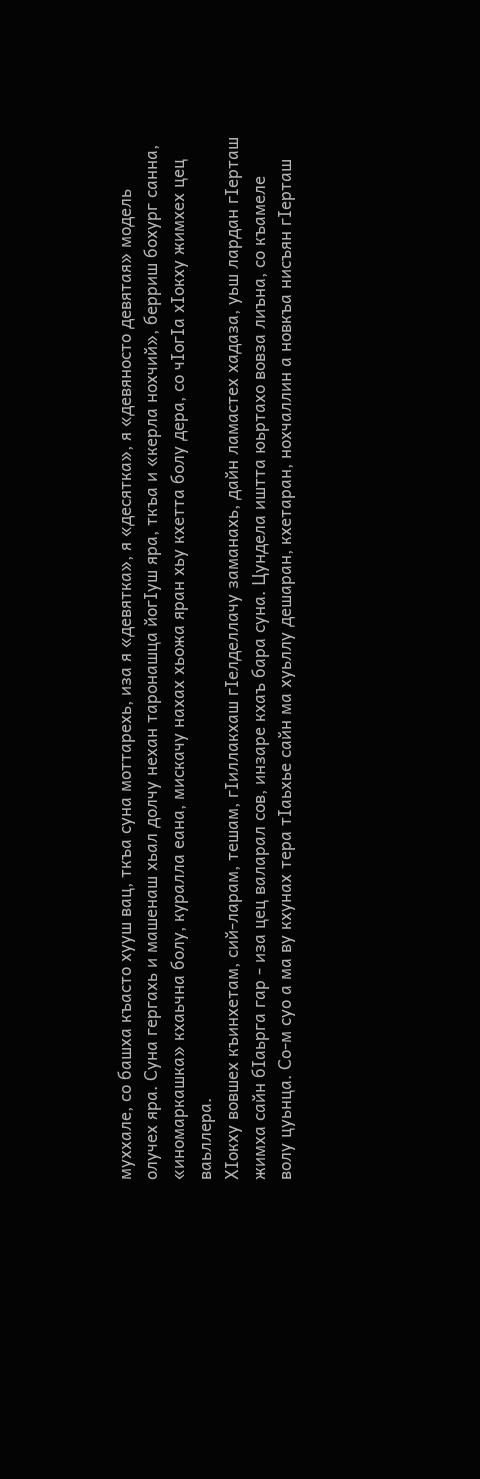муххале, со башха къасто хууш вац, ткъа суна моттарехь, иза я «девятка», я «десятка», я «девяносто девятая» модель олучех яра. Суна гергахь и машенаш хьал долчу нехан таронашца йогIуш яра, ткъа и «керла нохчий», берриш бохург санна, «иномаркашка» кхаьчна болу, куралла еана, мискачу нахах хьожа яран хьу кхетта болу дера, со чIогIа хIокху жимхех цец ваьллера.
ХIокху вовшех къинхетам, сий-ларам, тешам, гIиллакхаш гIелделлачу заманахь, дайн ламастех хадаза, уьш лардан гIерташ жимха сайн бIаьрга гар - иза цец валарал сов, инзаре кхаъ бара суна. Цундела иштта юьртахо вовза лиъна, со къамеле волу цуьнца. Со-м суо а ма ву кхунах тера тIаьхье сайн ма хуьллу дешаран, кхетаран, нохчаллин а новкъа нисъян гIерташ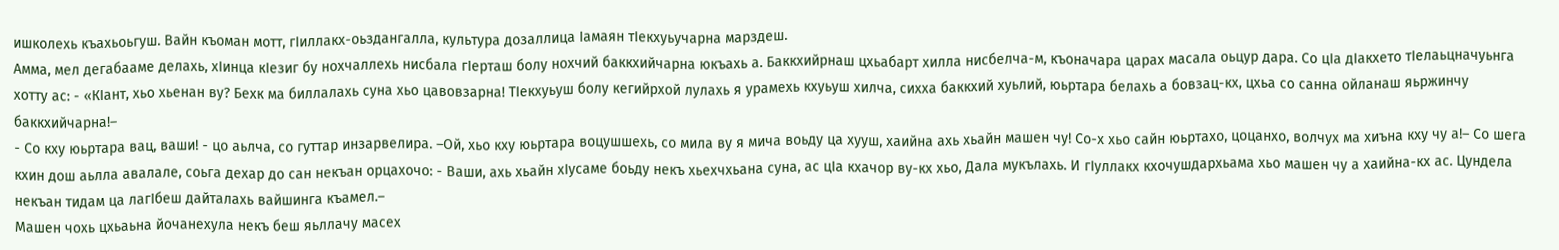ишколехь къахьоьгуш. Вайн къоман мотт, гIиллакх-оьздангалла, культура дозаллица Iамаян тIекхуьучарна марздеш.
Амма, мел дегабааме делахь, хIинца кIезиг бу нохчаллехь нисбала гIерташ болу нохчий баккхийчарна юкъахь а. Баккхийрнаш цхьабарт хилла нисбелча-м, къоначара царах масала оьцур дара. Со цIа дIакхето тIелаьцначуьнга хотту ас: - «КIант, хьо хьенан ву? Бехк ма биллалахь суна хьо цавовзарна! ТIекхуьуш болу кегийрхой лулахь я урамехь кхуьуш хилча, сихха баккхий хуьлий, юьртара белахь а бовзац-кх, цхьа со санна ойланаш яьржинчу баккхийчарна!–
- Со кху юьртара вац, ваши! - цо аьлча, со гуттар инзарвелира. –Ой, хьо кху юьртара воцушшехь, со мила ву я мича воьду ца хууш, хаийна ахь хьайн машен чу! Со-х хьо сайн юьртахо, цоцанхо, волчух ма хиъна кху чу а!– Со шега кхин дош аьлла авалале, соьга дехар до сан некъан орцахочо: - Ваши, ахь хьайн хIусаме боьду некъ хьехчхьана суна, ас цIа кхачор ву-кх хьо, Дала мукълахь. И гIуллакх кхочушдархьама хьо машен чу а хаийна-кх ас. Цундела некъан тидам ца лагIбеш дайталахь вайшинга къамел.–
Машен чохь цхьаьна йочанехула некъ беш яьллачу масех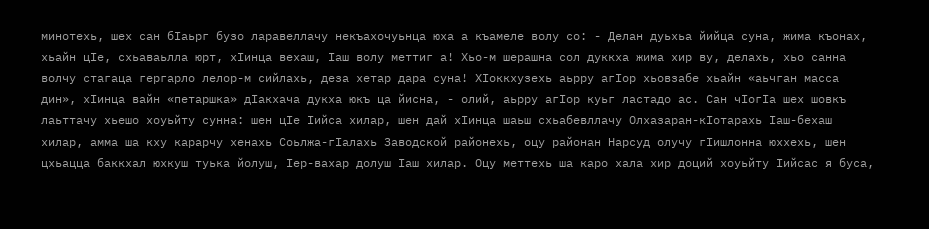минотехь, шех сан бIаьрг бузо ларавеллачу некъахочуьнца юха а къамеле волу со: - Делан дуьхьа йийца суна, жима къонах, хьайн цIе, схьаваьлла юрт, хIинца вехаш, Iаш волу меттиг а! Хьо-м шерашна сол дуккха жима хир ву, делахь, хьо санна волчу стагаца гергарло лелор-м сийлахь, деза хетар дара суна! ХIоккхузехь аьрру агIор хьовзабе хьайн «аьчган масса дин», хIинца вайн «петаршка» дIакхача дукха юкъ ца йисна, - олий, аьрру агIор куьг ластадо ас. Сан чIогIа шех шовкъ лаьттачу хьешо хоуьйту сунна: шен цIе Iийса хилар, шен дай хIинца шаьш схьабевллачу Олхазаран-кIотарахь Iаш-бехаш хилар, амма ша кху карарчу хенахь Соьлжа-гIалахь Заводской районехь, оцу районан Нарсуд олучу гIишлонна юххехь, шен цхьацца баккхал юхкуш туька йолуш, Iер-вахар долуш Iаш хилар. Оцу меттехь ша каро хала хир доций хоуьйту Iийсас я буса,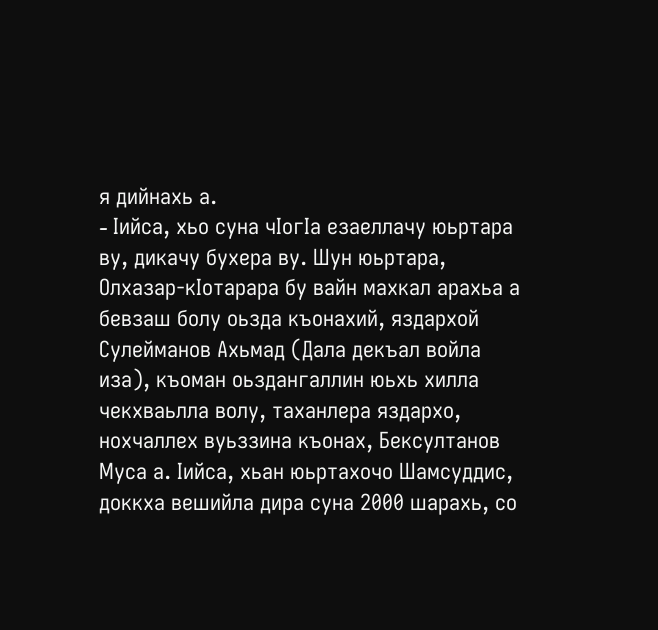я дийнахь а.
- Iийса, хьо суна чIогIа езаеллачу юьртара ву, дикачу бухера ву. Шун юьртара, Олхазар-кIотарара бу вайн махкал арахьа а бевзаш болу оьзда къонахий, яздархой Сулейманов Ахьмад (Дала декъал войла иза), къоман оьздангаллин юьхь хилла чекхваьлла волу, таханлера яздархо, нохчаллех вуьззина къонах, Бексултанов Муса а. Iийса, хьан юьртахочо Шамсуддис, доккха вешийла дира суна 2000 шарахь, со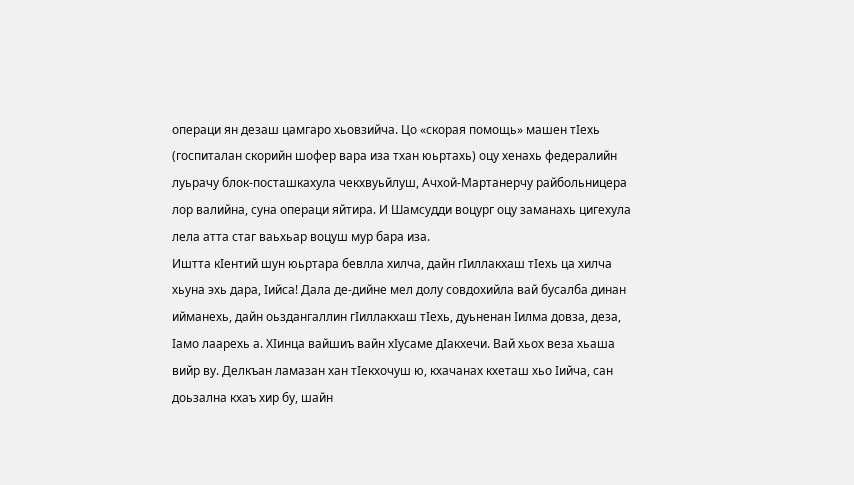операци ян дезаш цамгаро хьовзийча. Цо «скорая помощь» машен тIехь (госпиталан скорийн шофер вара иза тхан юьртахь) оцу хенахь федералийн луьрачу блок-посташкахула чекхвуьйлуш, Ачхой-Мартанерчу райбольницера лор валийна, суна операци яйтира. И Шамсудди воцург оцу заманахь цигехула лела атта стаг ваьхьар воцуш мур бара иза.
Иштта кIентий шун юьртара бевлла хилча, дайн гIиллакхаш тIехь ца хилча хьуна эхь дара, Iийса! Дала де-дийне мел долу совдохийла вай бусалба динан ийманехь, дайн оьздангаллин гIиллакхаш тIехь, дуьненан Iилма довза, деза, Iамо лаарехь а. ХIинца вайшиъ вайн хIусаме дIакхечи. Вай хьох веза хьаша вийр ву. Делкъан ламазан хан тIекхочуш ю, кхачанах кхеташ хьо Iийча, сан доьзална кхаъ хир бу, шайн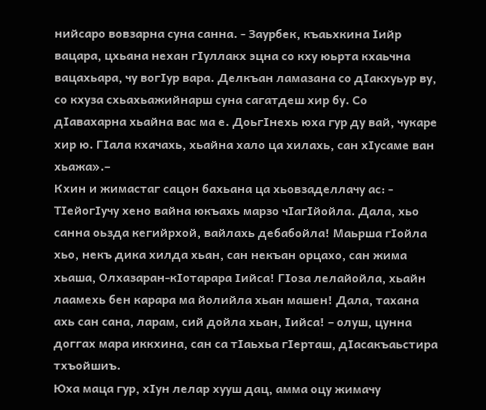нийсаро вовзарна суна санна. - Заурбек, къаьхкина Iийр вацара, цхьана нехан гIуллакх эцна со кху юьрта кхаьчна вацахьара, чу вогIур вара. Делкъан ламазана со дIакхуьур ву, со кхуза схьахьажийнарш суна сагатдеш хир бу. Со дIавахарна хьайна вас ма е. ДоьгIнехь юха гур ду вай, чукаре хир ю. ГIала кхачахь, хьайна хало ца хилахь, сан хIусаме ван хьажа».–
Кхин и жимастаг сацон бахьана ца хьовзаделлачу ас: - ТIейогIучу хено вайна юкъахь марзо чIагIйойла. Дала, хьо санна оьзда кегийрхой, вайлахь дебабойла! Маьрша гIойла хьо, некъ дика хилда хьан, сан некъан орцахо, сан жима хьаша, Олхазаран-кIотарара Iийса! ГIоза лелайойла, хьайн лаамехь бен карара ма йолийла хьан машен! Дала, тахана ахь сан сана, ларам, сий дойла хьан, Iийса! – олуш, цунна доггах мара иккхина, сан са тIаьхьа гIерташ, дIасакъаьстира тхъойшиъ.
Юха маца гур, хIун лелар хууш дац, амма оцу жимачу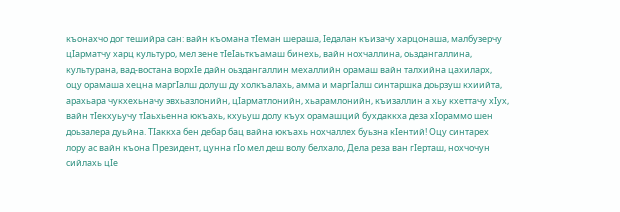къонахчо дог тешийра сан: вайн къомана тIеман шераша, Iедалан къизачу харцонаша, малбузерчу цIарматчу харц культуро, мел зене тIеIаьткъамаш бинехь, вайн нохчаллина, оьздангаллина, культурана, вад-востана ворхIе дайн оьздангаллин мехаллийн орамаш вайн талхийна цахиларх, оцу орамаша хецна маргIалш долуш ду холкъалахь, амма и маргIалш синтаршка доьрзуш кхиийта, арахьара чукхехьначу эвхьазлонийн, цIарматлонийн, хьарамлонийн, къизаллин а хьу кхеттачу хIух, вайн тIекхуьучу тIаьхьенна юкъахь, кхуьуш долу къух орамашций бухдаккха деза хIораммо шен доьзалера дуьйна. ТIаккха бен дебар бац вайна юкъахь нохчаллех буьзна кIентий! Оцу синтарех лору ас вайн къона Президент, цунна гIо мел деш волу белхало, Дела реза ван гIерташ, нохчочун сийлахь цIе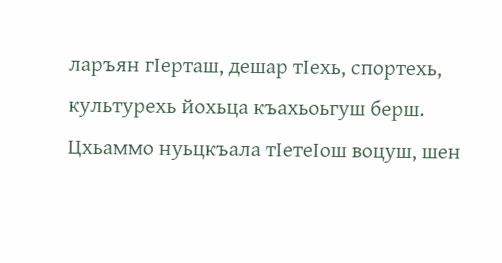ларъян гIерташ, дешар тIехь, спортехь, культурехь йохьца къахьоьгуш берш. Цхьаммо нуьцкъала тIетеIош воцуш, шен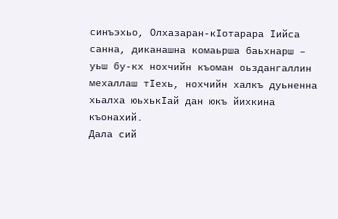синъэхьо, Олхазаран-кIотарара Iийса санна, диканашна комаьрша баьхнарш – уьш бу-кх нохчийн къоман оьздангаллин мехаллаш тIехь, нохчийн халкъ дуьненна хьалха юьхькIай дан юкъ йихкина къонахий.
Дала сий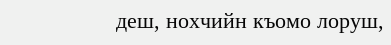деш, нохчийн къомо лоруш,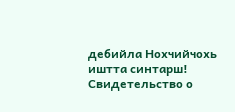дебийла Нохчийчохь иштта синтарш!
Свидетельство о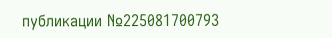публикации №225081700793